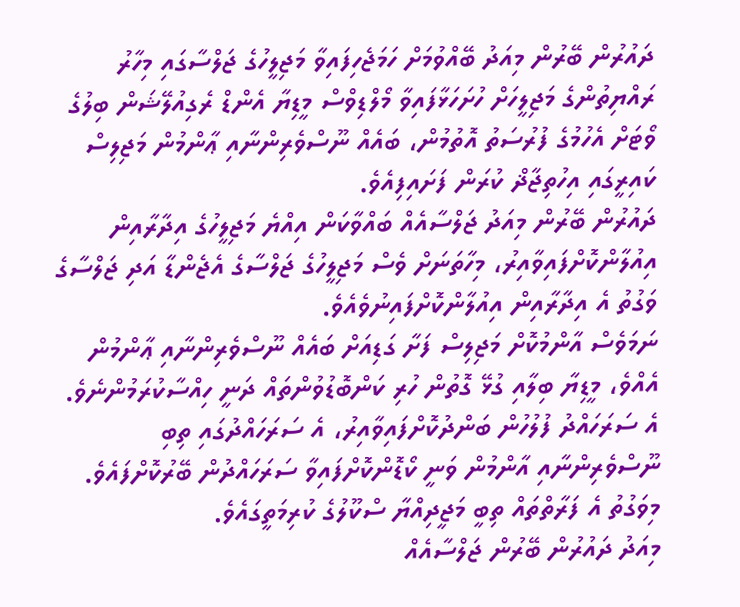ދައުރުން ބޭރުން މިއަދު ބޭއްވުމަށް ހަމަޖެހިފައިވާ މަޖިލީހުގެ ޖަލްސާގައި މިހާރު ރައްޔިތުންގެ މަޖިލީހަށް ހުށަހަޅާފައިވާ މޯލްޑިވްސް މީޑިޔާ އެންޑް ރެގިއުލޭޝަން ބިލުގެ ވޯޓަށް އެހުމުގެ ފުރުސަތު އޮތުމުން، ބައެއް ނޫސްވެރިންނާއި ޢާންމުން މަޖިލިސް ކައިރީގައި އިހުތިޖާޛް ކުރަން ފަށައިފިއެވެ.
ދައުރުން ބޭރުން މިއަދު ޖަލްސާއެއް ބައްވާކަން އިއްޔެ މަޖިލީހުގެ އިދާރާއިން އިއުލާންކޮށްފައިވާއިރު، މިހާތަނަށް ވެސް މަޖިލީހުގެ ޖަލްސާގެ އެޖެންޑާ އަދި ޖަލްސާގެ ވަގުތު އެ އިދާރާއިން އިއުލާންކޮށްފައިނުވެއެވެ.
ނަމަވެސް އާންމުކޮށް މަޖިލިސް ފަށާ ގަޑިއަށް ބައެއް ނޫސްވެރިންނާއި ޢާންމުން އެއްވެ، މީޑިޔާ ބިލާއި ގުޅޭ ގޮތުން ހުރި ކަންބޮޑުވުންތައް ދަނީ ހިއްސާކުރަމުންނެވެ. އެ ސަރަހައްދު ފުލުހުން ބަންދުކޮށްފައިވާއިރު، އެ ސަރަހައްދުގައި ތިބި ނޫސްވެރިންނާއި އާންމުން ވަނީ ކޯޑޮންކޮށްފައިވާ ސަރަހައްދުން ބޭރުކޮށްފައެވެ. މިވަގުތު އެ ފަރާތްތައް ތިބީ މަޖީދިއްޔާ ސްކޫލުގެ ކުރިމަތީގައެވެ.
މިއަދު ދައުރުން ބޭރުން ޖަލްސާއެއް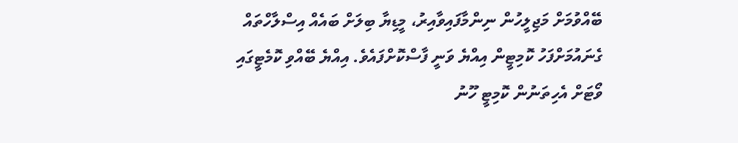ބޭއްވުމަށް މަޖިލީހުން ނިންމާފައިވާއިރު، މީޑިޔާ ބިލަށް ބައެއް އިސްލާހްތައް ގެނައުމަށްފަހު ކޮމިޓީން އިއްޔެ ވަނީ ފާސްކޮށްފައެވެ. އިއްޔެ ބޭއްވި ކޮމެޓީގައި ވޯޓަށް އެހިތަނުން ކޮމިޓީ ހޫނު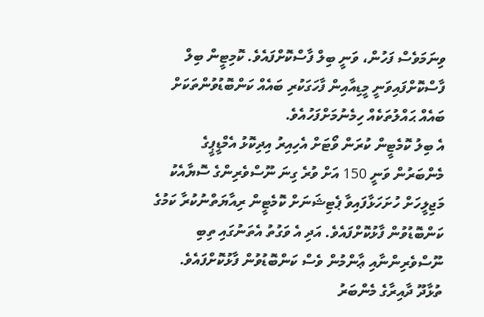ވިނަމަވެސް ފަހުން، ވަނީ ބިލް ފާސްކޮށްފައެވެ. ކޮމިޓީން ބިލް ފާސްކޮށްފައިވަނީ މީޑިއާއިން ފާހަގަކުރި ބައެއް ކަންބޮޑުވުންތަކަށް ބައެއް ޙައްލުތަކެއް ހިމެނުމަށްފަހުއެވެ.
އެ ބިލު ކޮމެޓީން ކުރަން ވޯޓަށް އެހިއިރު އިދިކޮޅު އެމްޑީޕީގެ މެންބަރުން ވަނީ 150 އަށް ވުރެ ގިނަ ނޫސްވެރިންގެ ސޮޔާއެކު މަޖިލީހަށް ހުށަހަޅާފައިވާ ޕެޓިޝަނަށް ކޮމެޓީން ރިއާޔަތްނުކުރާ ކަމުގެ ކަންބޮޑުވުން ފާޅުކޮށްފައެވެ. އަދި އެ ވަގުތު އެތަނުގައި ތިބި ނޫސްވެރިންނާއި ޢާންމުން ވެސް ކަންބޮޑުވުން ފާޅުކޮށްފައެވެ.
ތުޅާދޫ ދާއިރާގެ މެންބަރު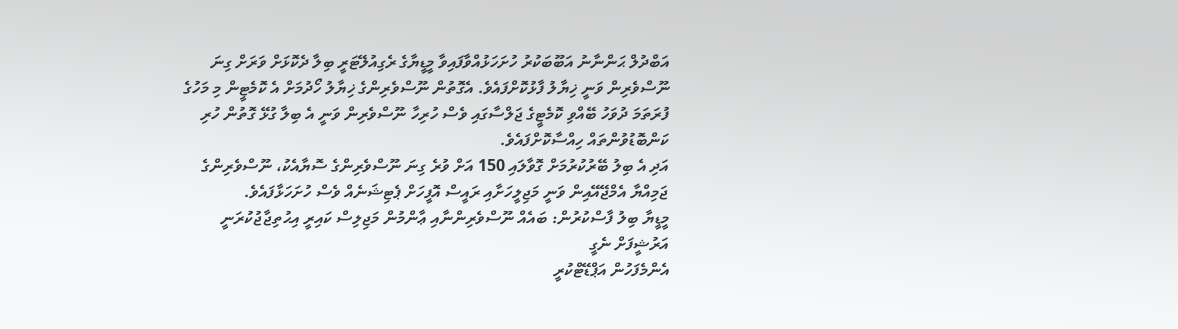އަބްދުލް ޙަންނާނު އަބޫބަކުރު ހުށަހަޅުއްވާފައިވާ މީޑީޔާގެ ރެގިއުލޭޓަރީ ބިލާ ދެކޮޅަށް ވަރަށް ގިނަ ނޫސްވެރިން ވަނީ ޚިޔާލު ފާޅުކޮށްފައެވެ. އެގޮތުން ނޫސްވެރިންގެ ޚިޔާލު ހޯދުމަށް އެ ކޮމެޓީން މި މަހުގެ ފުރަތަމަ ދުވަހު ބޭއްވި ކޮމެޓީގެ ޖަލްސާގައި ވެސް ހުރިހާ ނޫސްވެރިން ވަނީ އެ ބިލާ ގުޅޭ ގޮތުން ހުރި ކަންބޮޑުވުންތައް ހިއްސާކޮށްފައެވެ.
އަދި އެ ބިލު ބޭރުކުރުމަށް ގޮވާލައި 150 އަށް ވުރެ ގިނަ ނޫސްވެރިންގެ ސޮޔާއެކު، ނޫސްވެރިންގެ ޖަމިއްޔާ އެމްޖޭއޭއިން ވަނީ މަޖިލީހަށާއި ރައީސް އޮފީހަށް ޕެޓިޝަނެއް ވެސް ހުށަހަޅާފައެވެ.
މީޑީޔާ ބިލު ފާސްކުރުން: ބައެއް ނޫސްވެރިންނާއި ޢާންމުން މަޖިލިސް ކައިރީ އިޙުތިޖާޖުކުރަނީ
އަރުޝީފަށް ނެގީ
އެންމެފަހުން އަޕްޑޭޓްކުރީ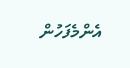އެންމެފަހުން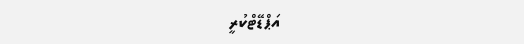އަޕްޑޭޓްކުރީ